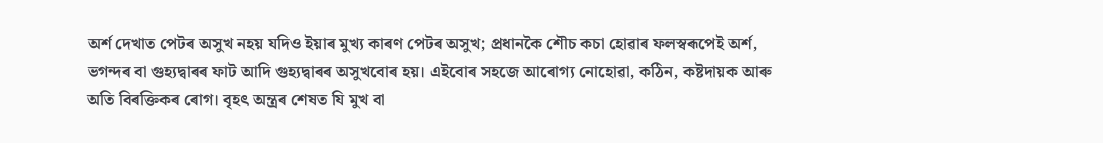অৰ্শ দেখাত পেটৰ অসুখ নহয় যদিও ইয়াৰ মুখ্য কাৰণ পেটৰ অসুখ; প্ৰধানকৈ শৌচ কচা হোৱাৰ ফলস্বৰূপেই অৰ্শ, ভগন্দৰ বা গুহ্যদ্বাৰৰ ফাট আদি গুহ্যদ্বাৰৰ অসুখবোৰ হয়। এইবোৰ সহজে আৰোগ্য নোহোৱা, কঠিন, কষ্টদায়ক আৰু অতি বিৰক্তিকৰ ৰোগ। বৃহৎ অন্ত্ৰৰ শেষত যি মুখ বা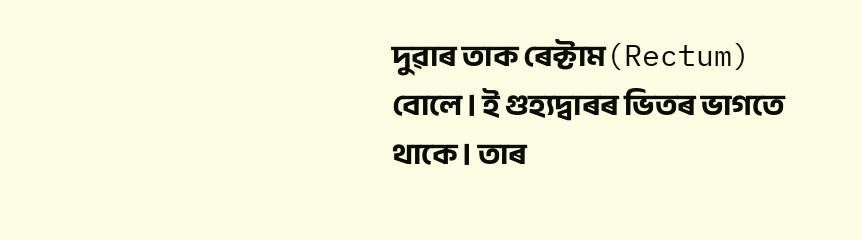দুৱাৰ তাক ৰেক্টাম(Rectum) বোলে। ই গুহ্যদ্বাৰৰ ভিতৰ ভাগতে থাকে। তাৰ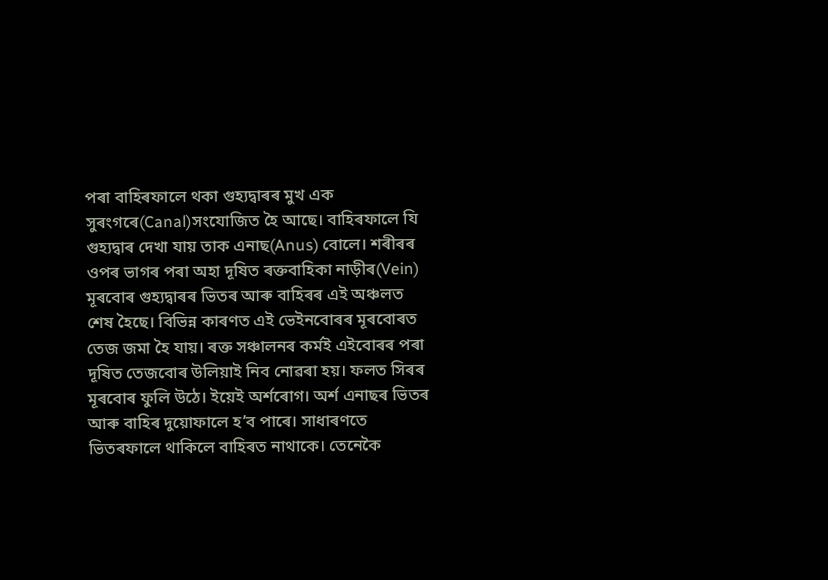পৰা বাহিৰফালে থকা গুহ্যদ্বাৰৰ মুখ এক সুৰংগৰে(Canal)সংযোজিত হৈ আছে। বাহিৰফালে যি গুহ্যদ্বাৰ দেখা যায় তাক এনাছ(Anus) বোলে। শৰীৰৰ ওপৰ ভাগৰ পৰা অহা দূষিত ৰক্তবাহিকা নাড়ীৰ(Vein) মূৰবোৰ গুহ্যদ্বাৰৰ ভিতৰ আৰু বাহিৰৰ এই অঞ্চলত শেষ হৈছে। বিভিন্ন কাৰণত এই ভেইনবোৰৰ মূৰবোৰত তেজ জমা হৈ যায়। ৰক্ত সঞ্চালনৰ কৰ্মই এইবোৰৰ পৰা দূষিত তেজবোৰ উলিয়াই নিব নোৱৰা হয়। ফলত সিৰৰ মূৰবোৰ ফুলি উঠে। ইয়েই অৰ্শৰোগ। অৰ্শ এনাছৰ ভিতৰ আৰু বাহিৰ দুয়োফালে হ’ব পাৰে। সাধাৰণতে ভিতৰফালে থাকিলে বাহিৰত নাথাকে। তেনেকৈ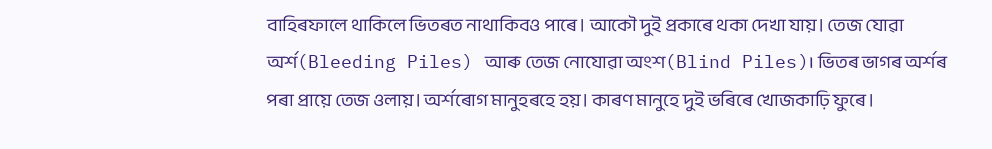বাহিৰফালে থাকিলে ভিতৰত নাথাকিবও পাৰে। আকৌ দুই প্ৰকাৰে থকা দেখা যায়। তেজ যোৱা অৰ্শ(Bleeding Piles) আৰু তেজ নোযোৱা অংশ(Blind Piles)। ভিতৰ ভাগৰ অৰ্শৰ পৰা প্ৰায়ে তেজ ওলায়। অৰ্শৰোগ মানুহৰহে হয়। কাৰণ মানুহে দুই ভৰিৰে খোজকাঢ়ি ফুৰে।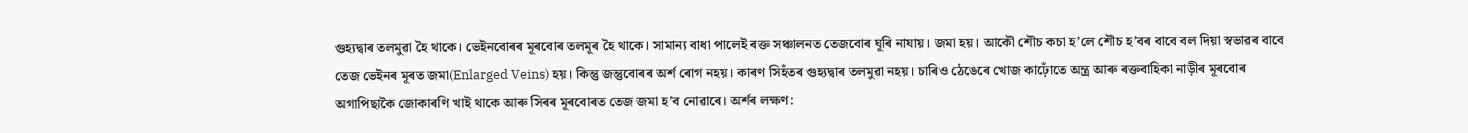গুহ্যদ্বাৰ তলমুৱা হৈ থাকে। ভেইনবোৰৰ মূৰবোৰ তলমূৰ হৈ থাকে। সামান্য বাধা পালেই ৰক্ত সঞ্চালনত তেজবোৰ ঘূৰি নাযায়। জমা হয়। আকৌ শৌচ কচা হ’লে শৌচ হ’বৰ বাবে বল দিয়া স্বভাৱৰ বাবে তেজ ভেইনৰ মূৰত জমা(Enlarged Veins) হয়। কিন্তু জন্তুবোৰৰ অৰ্শ ৰোগ নহয়। কাৰণ সিহঁতৰ গুহ্যদ্বাৰ তলমুৱা নহয়। চাৰিও ঠেঙেৰে খোজ কাঢ়োঁতে অন্ত্ৰ আৰু ৰক্তবাহিকা নাড়ীৰ মূৰবোৰ অগাপিছাকৈ জোকাৰণি খাই থাকে আৰু সিৰৰ মূৰবোৰত তেজ জমা হ’ব নোৱাৰে। অৰ্শৰ লক্ষণ: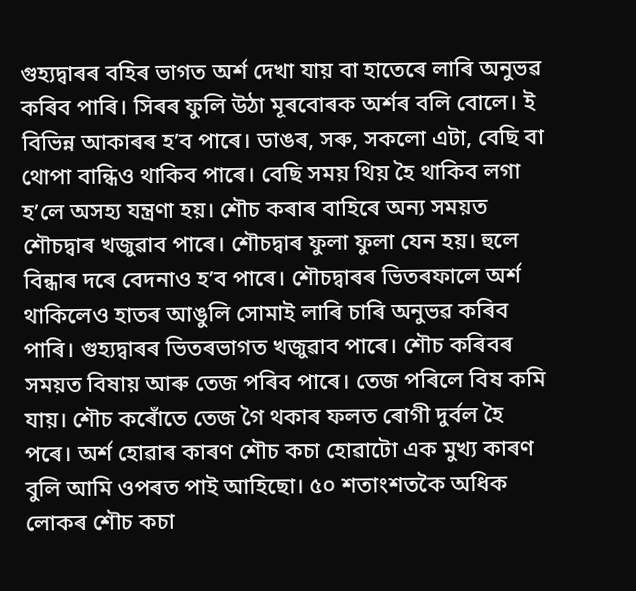গুহ্যদ্বাৰৰ বহিৰ ভাগত অৰ্শ দেখা যায় বা হাতেৰে লাৰি অনুভৱ কৰিব পাৰি। সিৰৰ ফুলি উঠা মূৰবোৰক অৰ্শৰ বলি বোলে। ই বিভিন্ন আকাৰৰ হ’ব পাৰে। ডাঙৰ, সৰু, সকলো এটা, বেছি বা থোপা বান্ধিও থাকিব পাৰে। বেছি সময় থিয় হৈ থাকিব লগা হ’লে অসহ্য যন্ত্ৰণা হয়। শৌচ কৰাৰ বাহিৰে অন্য সময়ত শৌচদ্বাৰ খজুৱাব পাৰে। শৌচদ্বাৰ ফুলা ফুলা যেন হয়। হুলে বিন্ধাৰ দৰে বেদনাও হ’ব পাৰে। শৌচদ্বাৰৰ ভিতৰফালে অৰ্শ থাকিলেও হাতৰ আঙুলি সোমাই লাৰি চাৰি অনুভৱ কৰিব পাৰি। গুহ্যদ্বাৰৰ ভিতৰভাগত খজুৱাব পাৰে। শৌচ কৰিবৰ সময়ত বিষায় আৰু তেজ পৰিব পাৰে। তেজ পৰিলে বিষ কমি যায়। শৌচ কৰোঁতে তেজ গৈ থকাৰ ফলত ৰোগী দুৰ্বল হৈ পৰে। অৰ্শ হোৱাৰ কাৰণ শৌচ কচা হোৱাটো এক মুখ্য কাৰণ বুলি আমি ওপৰত পাই আহিছো। ৫০ শতাংশতকৈ অধিক লোকৰ শৌচ কচা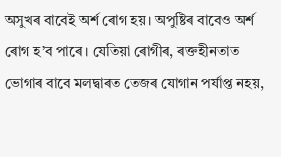অসুখৰ বাবেই অৰ্শ ৰোগ হয়। অপুষ্টিৰ বাবেও অৰ্শ ৰোগ হ’ব পাৰে। যেতিয়া ৰোগীৰ, ৰক্তহীনতাত ভোগাৰ বাবে মলদ্বাৰত তেজৰ যোগান পৰ্যাপ্ত নহয়,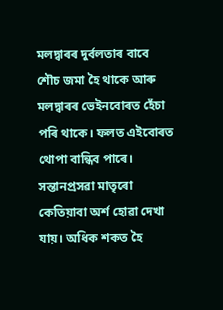মলদ্বাৰৰ দুৰ্বলতাৰ বাবে শৌচ জমা হৈ থাকে আৰু মলদ্বাৰৰ ভেইনবোৰত হেঁচা পৰি থাকে। ফলত এইবোৰত থোপা বান্ধিব পাৰে। সন্তানপ্ৰসৱা মাতৃৰো কেতিয়াবা অৰ্শ হোৱা দেখা যায়। অধিক শকত হৈ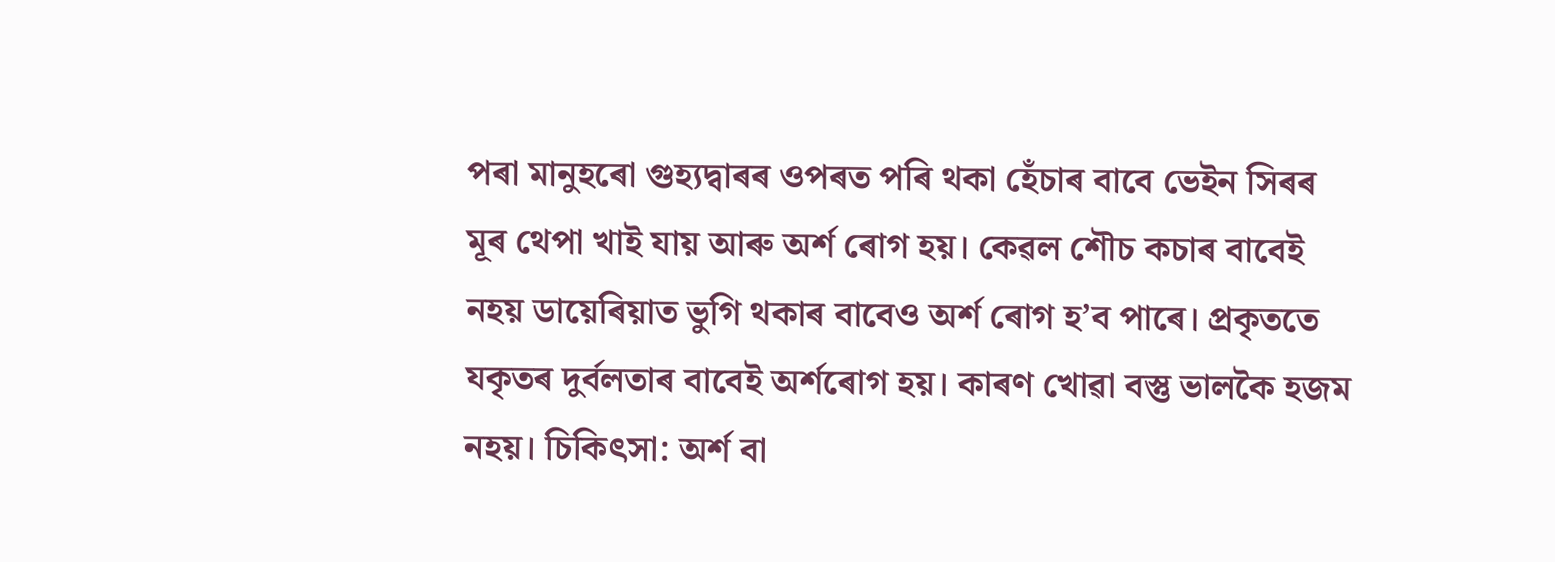পৰা মানুহৰো গুহ্যদ্বাৰৰ ওপৰত পৰি থকা হেঁচাৰ বাবে ভেইন সিৰৰ মূৰ থেপা খাই যায় আৰু অৰ্শ ৰোগ হয়। কেৱল শৌচ কচাৰ বাবেই নহয় ডায়েৰিয়াত ভুগি থকাৰ বাবেও অৰ্শ ৰোগ হ’ব পাৰে। প্ৰকৃততে যকৃতৰ দুৰ্বলতাৰ বাবেই অৰ্শৰোগ হয়। কাৰণ খোৱা বস্তু ভালকৈ হজম নহয়। চিকিৎসা: অৰ্শ বা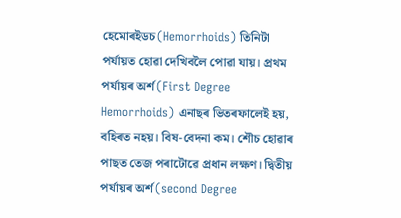হেমোৰইডচ(Hemorrhoids) তিনিটা পৰ্যায়ত হোৱা দেখিবলৈ পোৱা যায়। প্ৰথম পৰ্যায়ৰ অৰ্শ(First Degree Hemorrhoids) এনাছৰ ভিতৰফালেই হয়, বহিৰত নহয়। বিষ-বেদনা কম। শৌচ হোৱাৰ পাছত তেজ পৰাটোৱে প্ৰধান লক্ষণ। দ্বিতীয় পৰ্যায়ৰ অৰ্শ(second Degree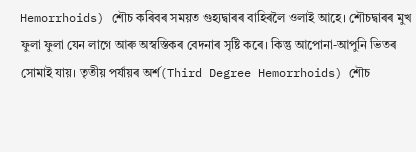Hemorrhoids) শৌচ কৰিবৰ সময়ত গুহ্যদ্বাৰৰ বাহিৰলৈ ওলাই আহে। শৌচদ্বাৰৰ মুখ ফুলা ফুলা যেন লাগে আৰু অস্বস্তিকৰ বেদনাৰ সৃষ্টি কৰে। কিন্তু আপোনা-আপুনি ভিতৰ সোমাই যায়। তৃতীয় পৰ্যায়ৰ অৰ্শ(Third Degree Hemorrhoids) শৌচ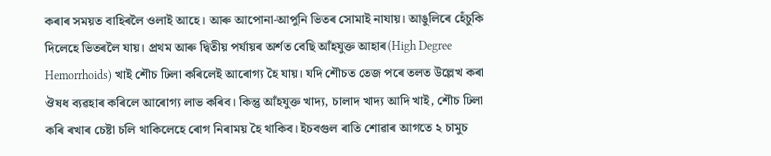কৰাৰ সময়ত বাহিৰলৈ ওলাই আহে। আৰু আপোনা-আপুনি ভিতৰ সোমাই নাযায়। আঙুলিৰে হেঁচুকি দিলেহে ভিতৰলৈ যায়। প্ৰথম আৰু দ্বিতীয় পৰ্যায়ৰ অৰ্শত বেছি আঁহযুক্ত আহাৰ(High Degree Hemorrhoids) খাই শৌচ ঢিলা কৰিলেই আৰোগ্য হৈ যায়। যদি শৌচত তেজ পৰে তলত উল্লেখ কৰা ঔষধ ব্যৱহাৰ কৰিলে আৰোগ্য লাভ কৰিব। কিন্তু আঁহযুক্ত খাদ্য, চালাদ খাদ্য আদি খাই, শৌচ ঢিলা কৰি ৰখাৰ চেষ্টা চলি থাকিলেহে ৰোগ নিৰাময় হৈ থাকিব। ইচবগুল ৰাতি শোৱাৰ আগতে ২ চামুচ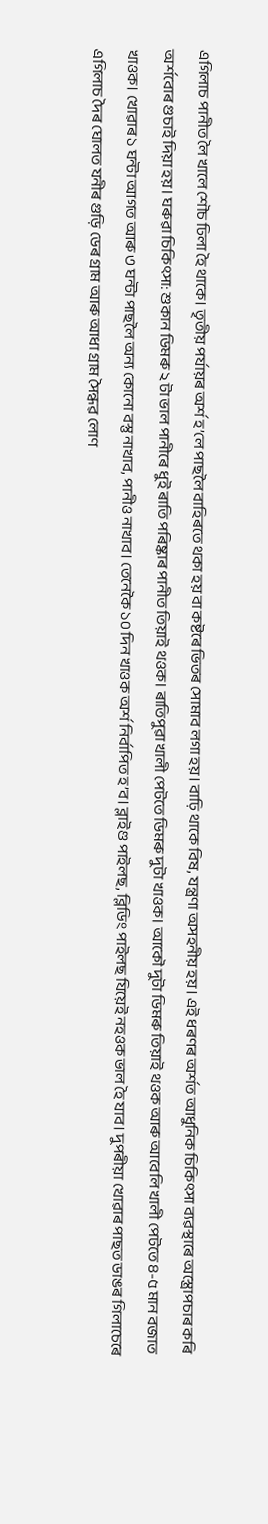এগিলাচ পানীত লৈ খালে শৌচ ঢিলা হৈ থাকে। তৃতীয় পৰ্যায়ৰ অৰ্শ হ’লে পাছলৈ বাহিৰতে থকা হয় বা কষ্টৰে ভিতৰ সোমাব লগা হয়। বাঢ়ি থাকে বিষ, যন্ত্ৰণা অসহনীয় হয়। এই ধৰণৰ অৰ্শত আধুনিক চিকিৎসা ব্যৱস্থাৰে অস্ত্ৰোপচাৰ কৰি অৰ্শবোৰ গুচাই দিয়া হয়। ঘৰুৱা চিকিৎসা: শুকান ডিমৰু ২ টা ভাল পানীৰে ধুই ৰাতি পৰিষ্কাৰ পানীত তিয়াই থওক। ৰাতিপুৱা খালী পেটতে ডিমৰু দুটা খাওক। আকৌ দুটা ডিমৰু তিয়াই থওক আৰু আবেলি খালী পেটতে ৪-৫ মান বজাত খাওক। খোৱাৰ ১ ঘন্টা আগত আৰু ৩ ঘন্টা পাছলৈ অন্য কোনো বস্তু নাখাব, পানীও নাখাব। তেনেকৈ ১০ দিন খাওক অৰ্শ নিৰ্বাপিত হ’ব। ব্লাইণ্ড পাইলছ, ব্লিডিং পাইলছ যিয়েই নহওক ভাল হৈ যাব। দুপৰীয়া খোৱাৰ পাছত ডাঙৰ গিলাচেৰে এগিলাচ দৈৰ ঘোলত যনীৰ গুড়ি ডেৰ গ্ৰাম আৰু আধা গ্ৰাম সৈন্ধৱ লোণ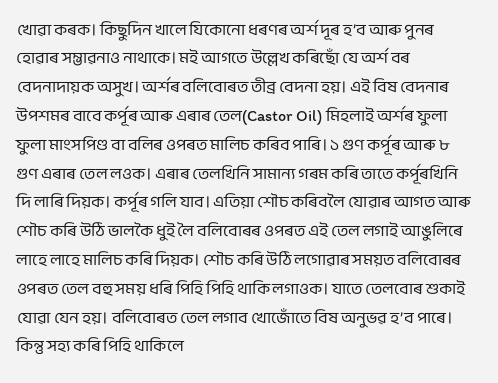খোৱা কৰক। কিছুদিন খালে যিকোনো ধৰণৰ অৰ্শ দূৰ হ’ব আৰু পুনৰ হোৱাৰ সম্ভাৱনাও নাথাকে। মই আগতে উল্লেখ কৰিছোঁ যে অৰ্শ বৰ বেদনাদায়ক অসুখ। অৰ্শৰ বলিবোৰত তীব্ৰ বেদনা হয়। এই বিষ বেদনাৰ উপশমৰ বাবে কৰ্পূৰ আৰু এৰাৰ তেল(Castor Oil) মিহলাই অৰ্শৰ ফুলা ফুলা মাংসপিণ্ড বা বলিৰ ওপৰত মালিচ কৰিব পাৰি। ১ গুণ কৰ্পূৰ আৰু ৮ গুণ এৰাৰ তেল লওক। এৰাৰ তেলখিনি সামান্য গৰম কৰি তাতে কৰ্পূৰখিনি দি লাৰি দিয়ক। কৰ্পূৰ গলি যাব। এতিয়া শৌচ কৰিবলৈ যোৱাৰ আগত আৰু শৌচ কৰি উঠি ভালকৈ ধুই লৈ বলিবোৰৰ ওপৰত এই তেল লগাই আঙুলিৰে লাহে লাহে মালিচ কৰি দিয়ক। শৌচ কৰি উঠি লগোৱাৰ সময়ত বলিবোৰৰ ওপৰত তেল বহু সময় ধৰি পিহি পিহি থাকি লগাওক। যাতে তেলবোৰ শুকাই যোৱা যেন হয়। বলিবোৰত তেল লগাব খোজোঁতে বিষ অনুভৱ হ’ব পাৰে। কিন্তু সহ্য কৰি পিহি থাকিলে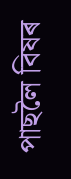পাছলৈ বিষৰ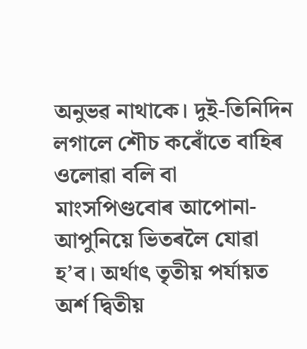অনুভৱ নাথাকে। দুই-তিনিদিন লগালে শৌচ কৰোঁতে বাহিৰ ওলোৱা বলি বা মাংসপিণ্ডবোৰ আপোনা-আপুনিয়ে ভিতৰলৈ যোৱা হ’ব। অৰ্থাৎ তৃতীয় পৰ্যায়ত অৰ্শ দ্বিতীয়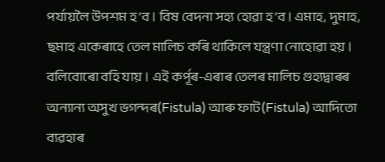পৰ্যায়লৈ উপশম হ’ব। বিষ বেদনা সহ্য হোৱা হ’ব। এমাহ, দুমাহ, ছমাহ একেৰাহে তেল মালিচ কৰি থাকিলে যন্ত্ৰণা নোহোৱা হয়। বলিবোৰো বহি যায়। এই কৰ্পূৰ-এৰাৰ তেলৰ মালিচ গুহ্যদ্বাৰৰ অন্যান্য অসুখ ভগন্দৰ(Fistula) আৰু ফাট(Fistula) আদিতো ব্যৱহাৰ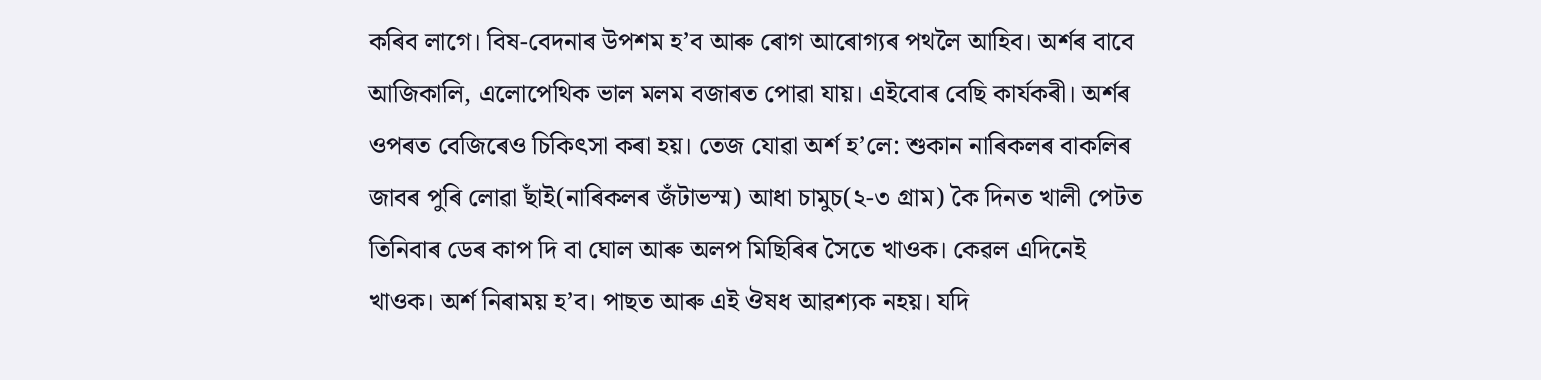কৰিব লাগে। বিষ-বেদনাৰ উপশম হ’ব আৰু ৰোগ আৰোগ্যৰ পথলৈ আহিব। অৰ্শৰ বাবে আজিকালি, এলোপেথিক ভাল মলম বজাৰত পোৱা যায়। এইবোৰ বেছি কাৰ্যকৰী। অৰ্শৰ ওপৰত বেজিৰেও চিকিৎসা কৰা হয়। তেজ যোৱা অৰ্শ হ’লে: শুকান নাৰিকলৰ বাকলিৰ জাবৰ পুৰি লোৱা ছাঁই(নাৰিকলৰ জঁটাভস্ম) আধা চামুচ(২-৩ গ্ৰাম) কৈ দিনত খালী পেটত তিনিবাৰ ডেৰ কাপ দি বা ঘোল আৰু অলপ মিছিৰিৰ সৈতে খাওক। কেৱল এদিনেই খাওক। অৰ্শ নিৰাময় হ’ব। পাছত আৰু এই ঔষধ আৱশ্যক নহয়। যদি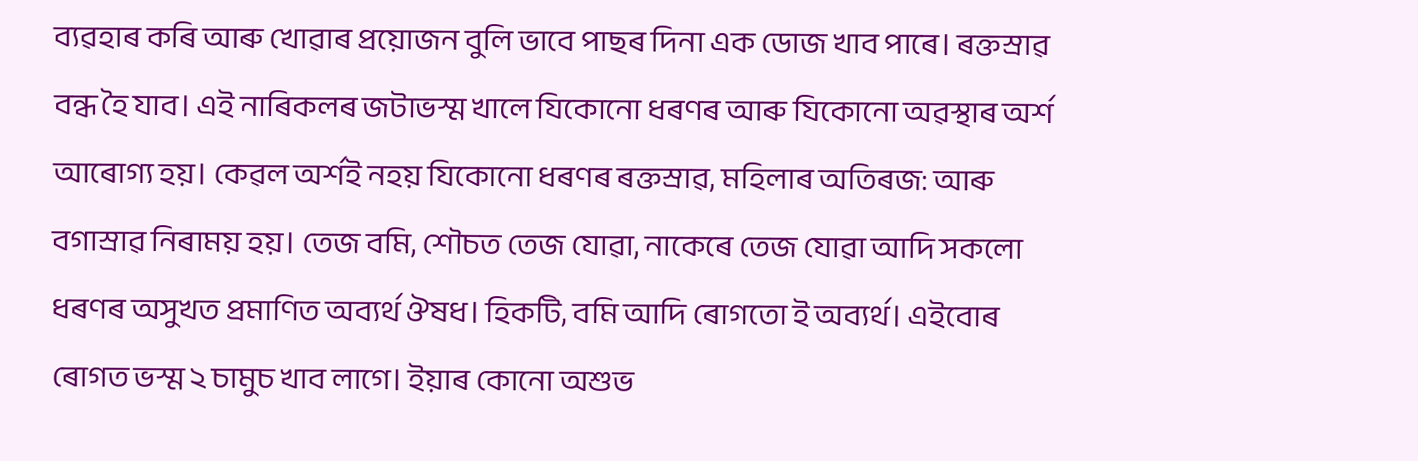ব্যৱহাৰ কৰি আৰু খোৱাৰ প্ৰয়োজন বুলি ভাবে পাছৰ দিনা এক ডোজ খাব পাৰে। ৰক্তস্ৰাৱ বন্ধ হৈ যাব। এই নাৰিকলৰ জটাভস্ম খালে যিকোনো ধৰণৰ আৰু যিকোনো অৱস্থাৰ অৰ্শ আৰোগ্য হয়। কেৱল অৰ্শই নহয় যিকোনো ধৰণৰ ৰক্তস্ৰাৱ, মহিলাৰ অতিৰজ: আৰু বগাস্ৰাৱ নিৰাময় হয়। তেজ বমি, শৌচত তেজ যোৱা, নাকেৰে তেজ যোৱা আদি সকলো ধৰণৰ অসুখত প্ৰমাণিত অব্যৰ্থ ঔষধ। হিকটি, বমি আদি ৰোগতো ই অব্যৰ্থ। এইবোৰ ৰোগত ভস্ম ২ চামুচ খাব লাগে। ইয়াৰ কোনো অশুভ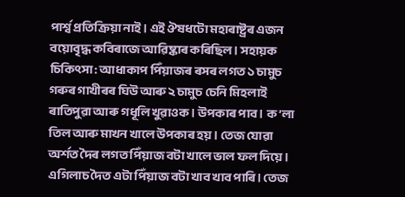পাৰ্শ্ব প্ৰতিক্ৰিয়া নাই। এই ঔষধটো মহাৰাষ্ট্ৰৰ এজন বয়োবৃদ্ধ কবিৰাজে আৱিষ্কাৰ কৰিছিল। সহায়ক চিকিৎসা: আধাকাপ পিঁয়াজৰ ৰসৰ লগত ১ চামুচ গৰুৰ গাখীৰৰ ঘিউ আৰু ২ চামুচ চেনি মিহলাই ৰাতিপুৱা আৰু গধূলি খুৱাওক। উপকাৰ পাব। ক’লা তিল আৰু মাখন খালে উপকাৰ হয়। তেজ যোৱা অৰ্শত দৈৰ লগত পিঁয়াজ বটা খালে ভাল ফল দিয়ে। এগিলাচ দৈত এটা পিঁয়াজ বটা খাব খাব পাৰি। তেজ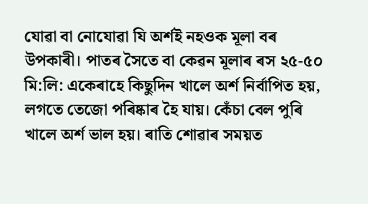যোৱা বা নোযোৱা যি অৰ্শই নহওক মূলা বৰ উপকাৰী। পাতৰ সৈতে বা কেৱন মূলাৰ ৰস ২৫-৫০ মি:লি: একেৰাহে কিছুদিন খালে অৰ্শ নিৰ্বাপিত হয়, লগতে তেজো পৰিষ্কাৰ হৈ যায়। কেঁচা বেল পুৰি খালে অৰ্শ ভাল হয়। ৰাতি শোৱাৰ সময়ত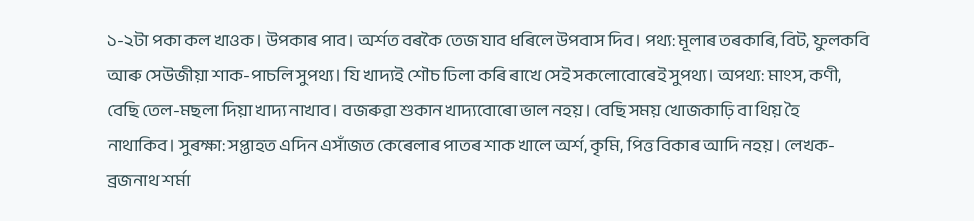১-২টা পকা কল খাওক। উপকাৰ পাব। অৰ্শত বৰকৈ তেজ যাব ধৰিলে উপবাস দিব। পথ্য: মূলাৰ তৰকাৰি, বিট, ফুলকবি আৰু সেউজীয়া শাক-পাচলি সুপথ্য। যি খাদ্যই শৌচ ঢিলা কৰি ৰাখে সেই সকলোবোৰেই সুপথ্য। অপথ্য: মাংস, কণী, বেছি তেল-মছলা দিয়া খাদ্য নাখাব। বজৰুৱা শুকান খাদ্যবোৰো ভাল নহয়। বেছি সময় খোজকাঢ়ি বা থিয় হৈ নাথাকিব। সুৰক্ষা: সপ্তাহত এদিন এসাঁজত কেৰেলাৰ পাতৰ শাক খালে অৰ্শ, কৃমি, পিত্ত বিকাৰ আদি নহয়। লেখক-ব্ৰজনাথ শৰ্মা